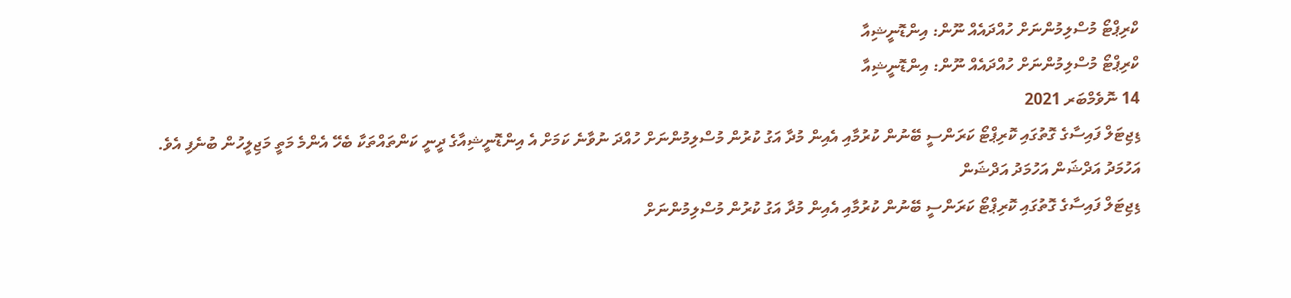ކްރިޕްޓޯ މުސްލިމުންނަށް ހުއްދައެއް ނޫން: އިންޑޮނީޝިއާ
ކްރިޕްޓޯ މުސްލިމުންނަށް ހުއްދައެއް ނޫން: އިންޑޮނީޝިއާ
14 ނޮވެމްބަރ 2021
ޑިޖިޓަލް ފައިސާގެ ގޮތުގައި ކޮރިޕްޓޯ ކަރަންސީ ބޭނުން ކުރުމާއި އެއިން މުދާ އަގު ކުރުން މުސްލިމުންނަށް ހުއްދަ ނުވާނެ ކަމަށް އެ އިންޑޮނީޝިއާގެ ދީނީ ކަންތައްތަކާ ބެހޭ އެންމެ މަތީ މަޖިލީހުން ބުނެފި އެވެ.
އަހުމަދު އަދްޝަން އަހުމަދު އަދްޝަން
ޑިޖިޓަލް ފައިސާގެ ގޮތުގައި ކޮރިޕްޓޯ ކަރަންސީ ބޭނުން ކުރުމާއި އެއިން މުދާ އަގު ކުރުން މުސްލިމުންނަށް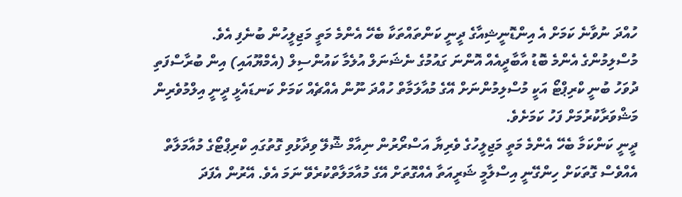ހުއްދަ ނުވާނެ ކަމަށް އެ އިންޑޮނީޝިއާގެ ދީނީ ކަންތައްތަކާ ބެހޭ އެންމެ މަތީ މަޖިލީހުން ބުނެފި އެވެ.
މުސްލިމުންގެ އެންމެ ބޮޑު އާބާދީއެއް އޮންނަ ގައުމުގެ ނެޝަނަލް އުލެމާ ކައުންސިލް (އެމްޔޫއައި) އިން ބުރާސްފަތި ދުވަހު ބުނީ ކްރިޕްޓޯ އަކީ މުސްލިމުންނަށް އޭގެ މުއާލަމާތް ހުއްދަ ނޫން އެއްޗެއް ކަމަށް ކަނޑައެޅީ ދީނީ އިލްމުވެރިން މަޝްވަރާކުރުމަށް ފަހު ކަމަށެވެ.
ދީނީ ކަންކަމާ ބެހޭ އެންމެ މަތީ މަޖިލީހުގެ ވެރިޔާ އަސްރޯރުން ނިއާމް ޝޮލޭ ވިދާޅުވި ގޮތުގައި ކްރިޕްޓޯގެ މުއާމަލާތް އެއްވެސް ގޮތަކަށް ހިންގޭނީ އިސްލާމީ ޝަރީއަތާ އެއްގޮތަށް އޭގެ މުއާމަލާތްކުރެވޭ ނަމަ އެވެ. އޭރުން އެފަދަ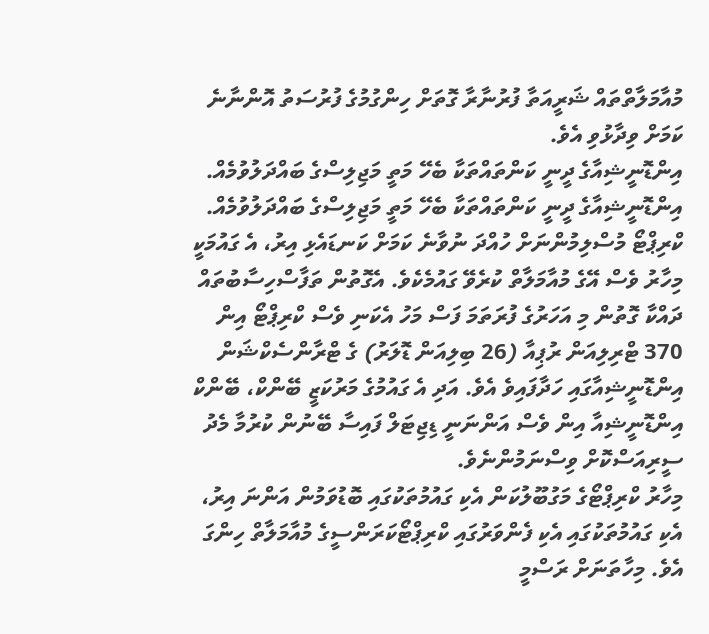މުއާމަލާތްތައް ޝަރީއަތާ ފުރުނާރާ ގޮތަށް ހިންގުމުގެ ފުރުސަތު އޮންނާނެ ކަމަށް ވިދާޅުވި އެވެ.
އިންޑޮނީޝިއާގެ ދީނީ ކަންތައްތަކާ ބެހޭ މަތީ މަޖިލިސްގެ ބައްދަލުވުމެއް.
އިންޑޮނީޝިއާގެ ދީނީ ކަންތައްތަކާ ބެހޭ މަތީ މަޖިލިސްގެ ބައްދަލުވުމެއް.
ކްރިޕްޓޯ މުސްލިމުންނަށް ހުއްދަ ނުވާނެ ކަމަށް ކަނޑައެޅި އިރު، އެ ގައުމަކީ މިހާރު ވެސް އޭގެ މުއާމަލާތް ކުރެވޭ ގައުމެކެވެ. އެގޮތުން ތަފާސްހިސާބުތައް ދައްކާ ގޮތުން މި އަހަރުގެ ފުރަތަމަ ފަސް މަހު އެކަނި ވެސް ކްރިޕްޓޯ އިން 370 ޓްރިލިއަން ރުޕިއާ (26 ބިލިއަން ޑޮލަރު) ގެ ޓްރާންސެކްޝަން އިންޑޮނީޝިއާގައި ހަދާފައިވެ އެވެ. އަދި އެ ގައުމުގެ މަރުކަޒީ ބޭންކް، ބޭންކް އިންޑޮނީޝިއާ އިން ވެސް އަންނަނީ ޑިޖިޓަލް ފައިސާ ބޭނުން ކުރުމާ މެދު ސީރިއަސްކޮށް ވިސްނަމުންނެވެ.
މިހާރު ކްރިޕްޓޯގެ މަގުބޫލުކަން އެކި ގައުމުތަކުގައި ބޮޑުވަމުން އަންނަ އިރު، އެކި ގައުމުތަކުގައި އެކި ފެންވަރުގައި ކްރިޕްޓޯކަރަންސީގެ މުއާމަލާތް ހިންގަ އެވެ. މިހާތަނަށް ރަސްމީ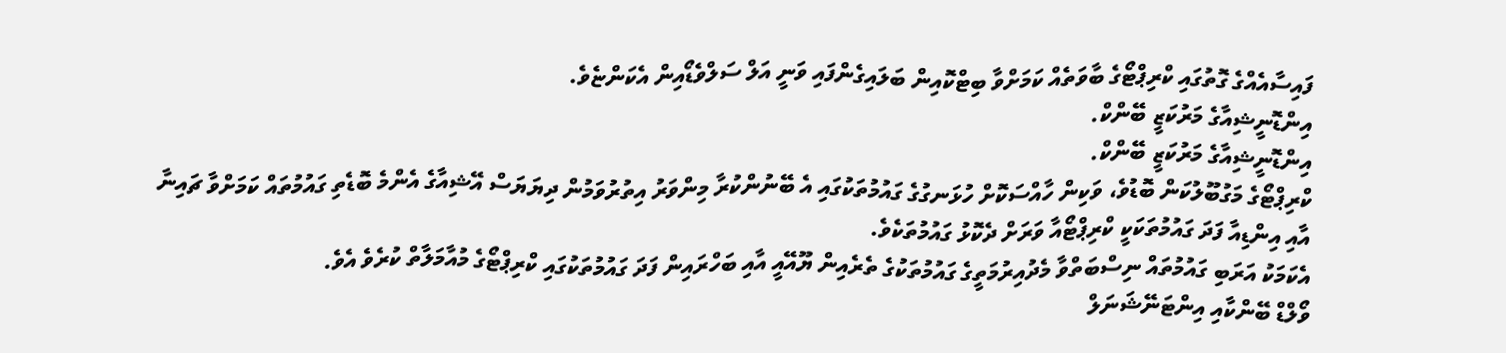ފައިސާއެއްގެ ގޮތުގައި ކްރިޕްޓޯގެ ބާވަތެއް ކަމަށްވާ ބިޓްކޮއިން ބަލައިގެންފައި ވަނީ އަލް ސަލްވެޑޯއިން އެކަންޏެވެ.
އިންޑޮނީޝިއާގެ މަރުކަޒީ ބޭންކް.
އިންޑޮނީޝިއާގެ މަރުކަޒީ ބޭންކް.
ކްރިޕްޓޯގެ މަގުބޫލުކަން ބޮޑުވެ، ވަކިން ހާއްސަކޮށް ހުޅަނގުގެ ގައުމުތަކުގައި އެ ބޭނުންކުރާ މިންވަރު އިތުރުވަމުން ދިޔަޔަސް އޭޝިއާގެ އެންމެ ބޮޑެތި ގައުމުތައް ކަމަށްވާ ޗައިނާ އާއި އިންޑިއާ ފަދަ ގައުމުތަކަކީ ކްރިޕްޓޯއާ ވަރަށް ދެކޮޅު ގައުމުތަކެވެ.
އެކަމަކު އަރަބި ގައުމުތައް ނިސްބަތްވާ މެދުއިރުމަތީގެ ގައުމުތަކުގެ ތެރެއިން ޔޫއޭއީ އާއި ބަހްރައިން ފަދަ ގައުމުތަކުގައި ކްރިޕްޓޯގެ މުއާމަލާތް ކުރެވެ އެވެ.
ވޯލްޑް ބޭންކާއި އިންޓަނޭޝަނަލް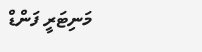މަނިޓަރީ ފަންޑް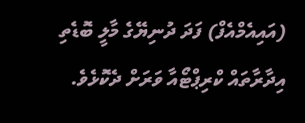(އައިއެމްއެފް) ފަދަ ދުނިޔޭގެ މާލީ ބޮޑެތި އިދާރާތައް ކްރިޕްޓޯއާ ވަރަށް ދެކޮޅެވެ.